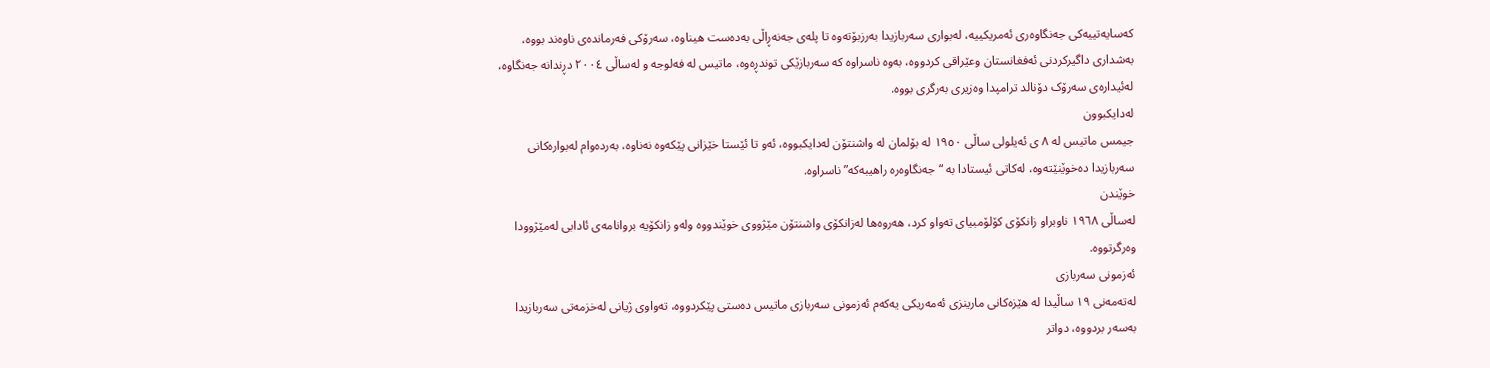کەسایەتییەکی جەنگاوەری ئەمریکییە، لەبواری سەربازیدا بەرزبۆتەوە تا پلەی جەنەڕاڵی بەدەست هیناوە، سەرۆکی فەرماندەی ناوەند بووە، بەشداری داگیرکردنی ئەفغانستان وعێراقی کردووە، بەوە ناسراوە کە سەربازێکی توندڕەوە، ماتیس لە فەلوجە و لەساڵی ٢٠٠٤ دڕندانە جەنگاوە، لەئیدارەی سەرۆک دۆنالد ترامپدا وەزیری بەرگری بووە.
لەدایکبوون
جیمس ماتیس لە ٨ ی ئەیلولی ساڵی ١٩٥٠ لە بۆلمان لە واشنتۆن لەدایکبووە، ئەو تا ئێستا خێزانی پێکەوە نەناوە، بەردەوام لەبوارەکانی سەربازیدا دەخوێنێتەوە، لەکاتی ئیستادا بە “جەنگاوەرە راهیبەکە” ناسراوە.
خوێندن
لەساڵی ١٩٦٨ ناوبراو زانکۆی کۆلۆمبیای تەواو کرد، هەروەها لەزانکۆی واشنتۆن مێژووی خوێندووە ولەو زانکۆیە بروانامەی ئادابی لەمێژوودا وەرگرتووە.
ئەزمونی سەربازی
لەتەمەنی ١٩ ساڵیدا لە هێزەکانی مارینزی ئەمەریکی یەکەم ئەزمونی سەربازی ماتیس دەستی پێکردووە، تەواوی ژیانی لەخزمەتی سەربازیدا بەسەر بردووە، دواتر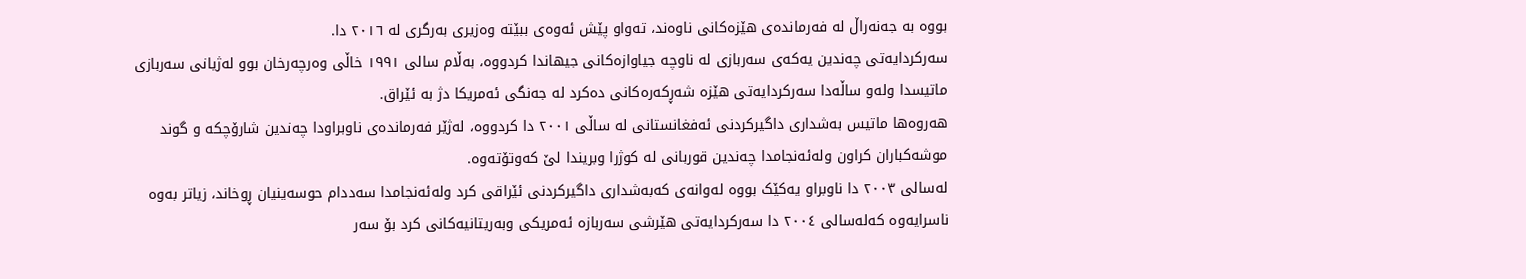بووە بە جەنەراڵ لە فەرماندەی هێزەکانی ناوەند، تەواو پێش ئەوەی ببێتە وەزیری بەرگری لە ٢٠١٦ دا.
سەرکردایەتی چەندین یەکەی سەربازی لە ناوچە جیاوازەکانی جیهاندا کردووە، بەڵام سالی ١٩٩١ خاڵی وەرچەرخان بوو لەژیانی سەربازی ماتیسدا ولەو ساڵەدا سەرکردایەتی هێزە شەڕکەرەکانی دەکرد لە جەنگی ئەمریکا دژ بە ئێراق.
هەروەها ماتیس بەشداری داگیرکردنی ئەفغانستانی لە ساڵی ٢٠٠١ دا کردووە، لەژێر فەرماندەی ناوبراودا چەندین شارۆچکە و گوند موشەکباران کراون ولەئەنجامدا چەندین قوربانی لە کوژرا وبریندا لێ کەوتۆتەوە.
لەسالی ٢٠٠٣ دا ناوبراو یەکێک بووە لەوانەی کەبەشداری داگیرکردنی ئێراقی کرد ولەئەنجامدا سەددام حوسەینیان ڕوخاند، زیاتر بەوە ناسرایەوە کەلەسالی ٢٠٠٤ دا سەرکردایەتی هێرشی سەربازە ئەمریکی وبەریتانیەکانی کرد بۆ سەر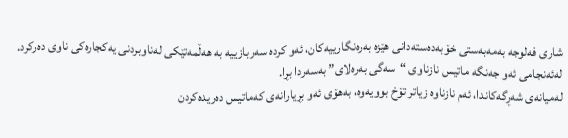شاری فەلوجە بەمەبەستی خۆبەدەستەدانی هێزە بەرەنگارییەکان، ئەو کردە سەربازییە بە هەڵمەتێکی لەناوبردنی یەکجارەکی ناوی دەرکرد. لەئەنجامی ئەو جەنگە ماتیس نازناوی “سەگی بەرەلای” بەسەردا بڕا.
لەمیانەی شەڕگەکاندا، ئەم نازناوە زیاتر تۆخ بوویەوە، بەهۆی ئەو بڕیارانەی کەماتیس دەریدەکردن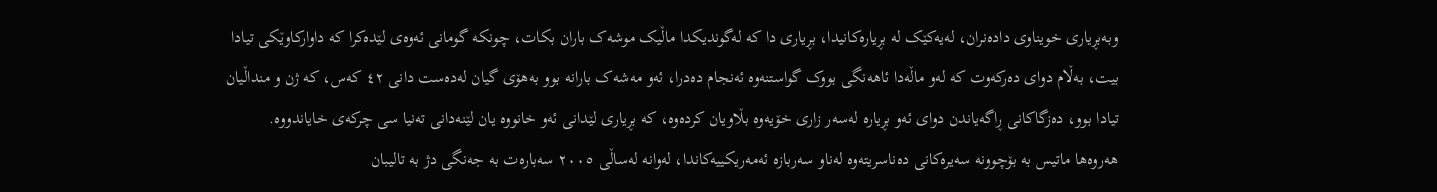وبەبڕیاری خویناوی دادەنران، لەیەکێک لە بڕیارەکانیدا، بڕیاری دا کە لەگوندیکدا ماڵیک موشەک باران بکات، چونکە گومانی ئەوەی لێدەکرا کە داوارکاوێکی تیادا بیت، بەڵام دوای دەرکەوت کە لەو ماڵەدا ئاهەنگی بووک گواستنەوە ئەنجام دەدرا، ئەو مەشەک بارانە بوو بەهۆی گیان لەدەست دانی ٤٢ کەس، کە ژن و منداڵیان تیادا بوو، دەزگاکانی ڕاگەیاندن دوای ئەو بڕیارە لەسەر زاری خۆیەوە بڵاویان کردەوە، کە بڕیاری لێدانی ئەو خانووە یان لێنەدانی تەنیا سی چرکەی خایاندووە.
هەروەها ماتیس بە بۆچوونە سەیرەکانی دەناسریتەوە لەناو سەربازە ئەمەریکییەکاندا، لەوانە لەساڵی ٢٠٠٥ سەبارەت بە جەنگی دژ بە تالیبان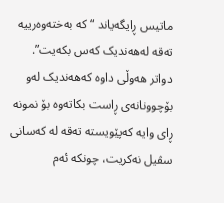ماتیس ڕایگەیاند “کە بەختەوەرییە تەقە لەهەندیک کەس بکەیت”.
دواتر هەوڵی داوە کەهەندیک لەو بۆچوونانەی ڕاست بکاتەوە بۆ نمونە ڕای وایە کەپێویستە تەقە لە کەسانی سڤیل نەکریت، چونکە ئەم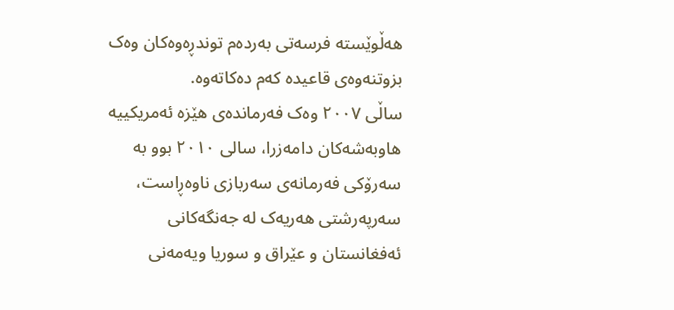هەڵوێستە فرسەتی بەردەم توندڕەوەکان وەک بزوتنەوەی قاعیدە کەم دەکاتەوە.
ساڵی ٢٠٠٧ وەک فەرماندەی هێزە ئەمریکییە هاوبەشەکان دامەزرا، سالی ٢٠١٠ بوو بە سەرۆکی فەرمانەی سەربازی ناوەڕاست، سەرپەرشتی هەریەک لە جەنگەکانی ئەفغانستان و عێراق و سوریا ویەمەنی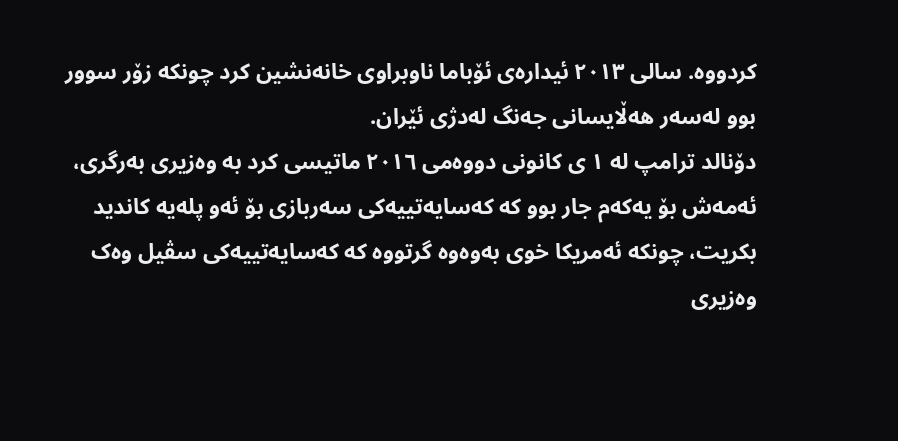کردووە. سالی ٢٠١٣ ئیدارەی ئۆباما ناوبراوی خانەنشین کرد چونکە زۆر سوور بوو لەسەر هەڵایسانی جەنگ لەدژی ئێران.
دۆنالد ترامپ لە ١ ی کانونی دووەمی ٢٠١٦ ماتیسی کرد بە وەزیری بەرگری، ئەمەش بۆ یەکەم جار بوو کە کەسایەتییەکی سەربازی بۆ ئەو پلەیە کاندید بکریت، چونکە ئەمریکا خوی بەوەوە گرتووە کە کەسایەتییەکی سڤیل وەک وەزیری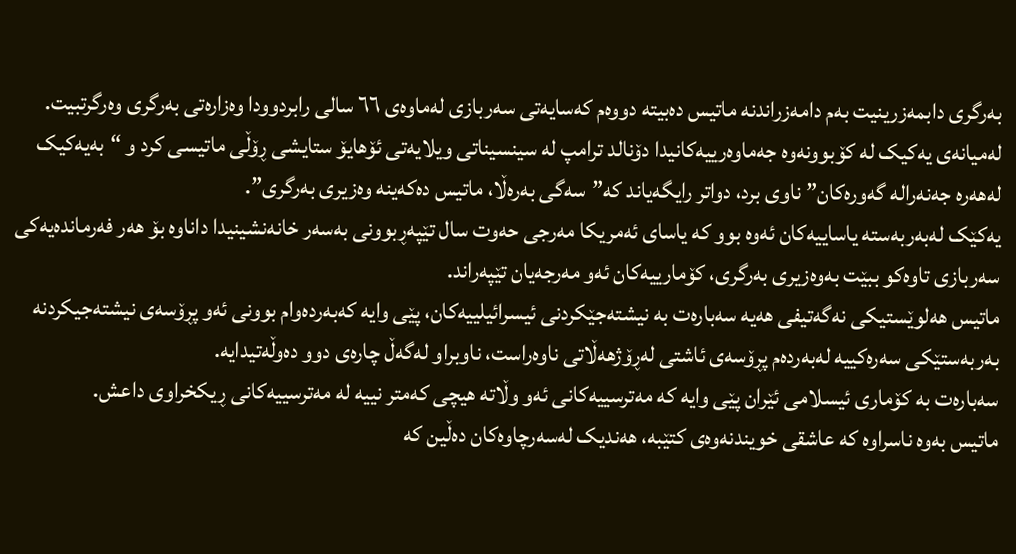بەرگری دابمەزرینیت بەم دامەزراندنە ماتیس دەبیتە دووەم کەسایەتی سەربازی لەماوەی ٦٦ سالی رابردوودا وەزارەتی بەرگری وەرگرتبیت.
لەمیانەی یەکیک لە کۆبوونەوە جەماوەرییەکانیدا دۆنالد ترامپ لە سینسیناتی ویلایەتی ئۆهایۆ ستایشی ڕۆڵی ماتیسی کرد و “بەیەکیک لەهەرە جەنەرالە گەورەکان” ناوی برد، دواتر رایگەیاند کە”سەگی بەرەڵا، ماتیس دەکەینە وەزیری بەرگری”.
یەکێک لەبەربەستە یاساییەکان ئەوە بوو کە یاسای ئەمریکا مەرجی حەوت سال تێپەڕبوونی بەسەر خانەنشینیدا داناوە بۆ هەر فەرماندەیەکی سەربازی تاوەکو ببێت بەوەزیری بەرگری، کۆمارییەکان ئەو مەرجەیان تێپەراند.
ماتیس هەلوێستیکی نەگەتیفی هەیە سەبارەت بە نیشتەجێکردنی ئیسرائیلییەکان، پێی وایە کەبەردەوام بوونی ئەو پڕۆسەی نیشتەجیکردنە بەربەستێکی سەرەکییە لەبەردەم پڕۆسەی ئاشتی لەڕۆژهەڵاتی ناوەراست، ناوبراو لەگەڵ چارەی دوو دەوڵەتیدایە.
سەبارەت بە کۆماری ئیسلامی ئێران پێی وایە کە مەترسییەکانی ئەو وڵاتە هیچی کەمتر نییە لە مەترسییەکانی ڕیکخراوی داعش.
ماتیس بەوە ناسراوە کە عاشقی خویندنەوەی کتێبە، هەندیک لەسەرچاوەکان دەڵین کە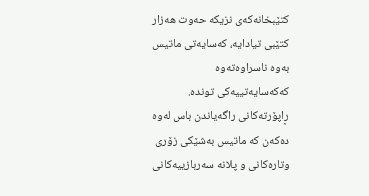کتێبخانەکەی نزیکە حەوت هەزار کتێبی تیادایە، کەسایەتی ماتیس بەوە ناسراوەتەوە کەکەسایەتییەکی توندە.
ڕاپۆرتەکانی راگەیاندن باس لەوە دەکەن کە ماتیس بەشێکی زۆری وتارەکانی و پلانە سەربازییەکانی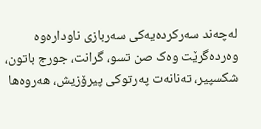لەچەند سەرکردەیەکی سەربازی ناودارەوە وەردەگرێت وەک صن تسو، گرانت، جورج باتون، شکسپیر، تەنانەت پەرتوکی پیرۆزیش، هەروەها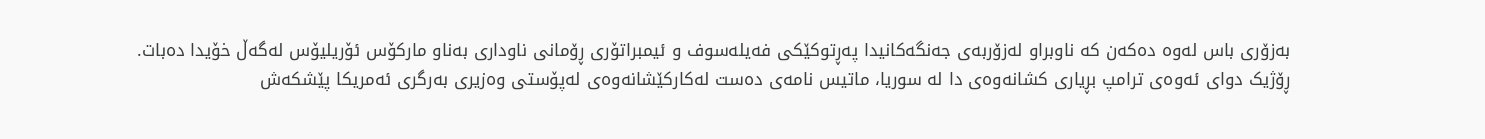بەزۆری باس لەوە دەکەن کە ناوبراو لەزۆربەی جەنگەکانیدا پەڕتوکێکی فەیلەسوف و ئیمبراتۆری ڕۆمانی ناوداری بەناو مارکۆس ئۆریلیۆس لەگەڵ خۆیدا دەبات.
ڕۆژیک دوای ئەوەی ترامپ بڕیاری کشانەوەی دا لە سوریا، ماتیس نامەی دەست لەکارکێشانەوەی لەپۆستی وەزیری بەرگری ئەمریکا پێشکەش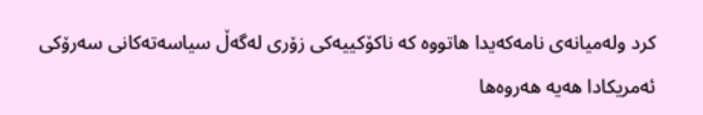کرد ولەمیانەی نامەکەیدا هاتووە کە ناکۆکییەکی زۆری لەگەڵ سیاسەتەکانی سەرۆکی ئەمریکادا هەیە هەروەها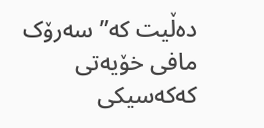دەڵیت کە” سەرۆک مافی خۆیەتی کەکەسیکی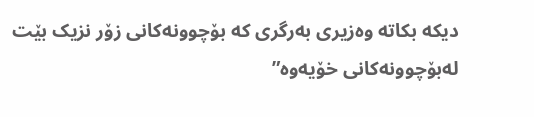دیکە بکاتە وەزیری بەرگری کە بۆچوونەکانی زۆر نزیک بێت لەبۆچوونەکانی خۆیەوە”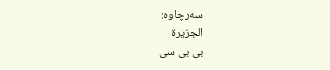سەرچاوە:
الجزیرة
بی بی سی